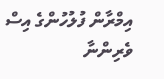އިމްރާން ފުލުހުންގެ އިސް ވެރިންނާ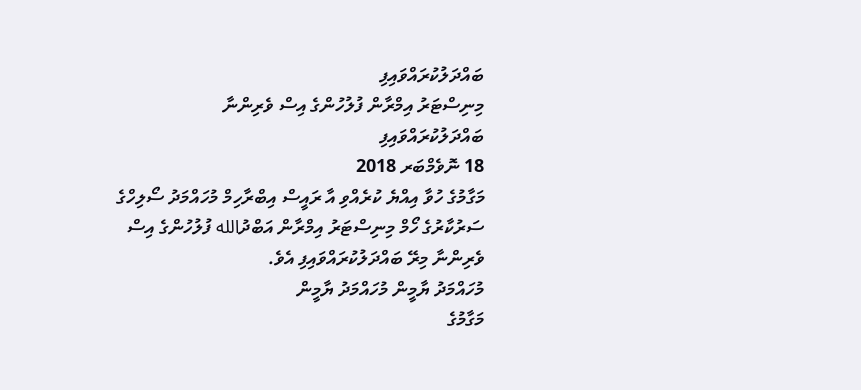ބައްދަލުކުރައްވައިފި
މިނިސްޓަރު އިމްރާން ފުލުހުންގެ އިސް ވެރިންނާ ބައްދަލުކުރައްވައިފި
18 ނޮވެމްބަރ 2018
މަގާމުގެ ހުވާ އިއްޔެ ކުރެއްވި އާ ރައީސް އިބްރާހިމް މުހައްމަދު ސޯލިހްގެ ސަރުކާރުގެ ހޯމް މިނިސްޓަރު އިމްރާން އަބްދުالله ފުލުހުންގެ އިސް ވެރިންނާ މިރޭ ބައްދަލުކުރައްވައިފި އެވެ.
މުހައްމަދު ޔާމީން މުހައްމަދު ޔާމީން
މަގާމުގެ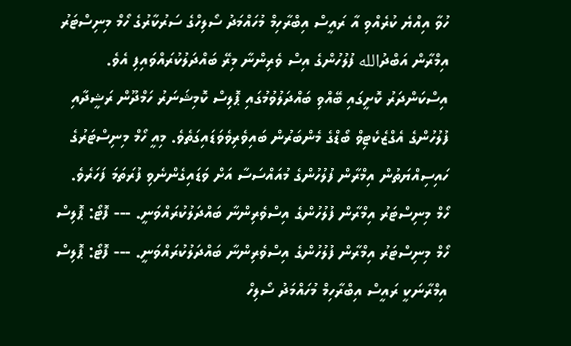ހުވާ އިއްޔެ ކުރެއްވި އާ ރައީސް އިބްރާހިމް މުހައްމަދު ސޯލިހްގެ ސަރުކާރުގެ ހޯމް މިނިސްޓަރު އިމްރާން އަބްދުالله ފުލުހުންގެ އިސް ވެރިންނާ މިރޭ ބައްދަލުކުރައްވައިފި އެވެ.
އިސްކަންދަރު ކޮށީގައި ބޭއްވި ބައްދަލުވުމުގައި ޕޮލިސް ކޮމިޝަނަރު ހަމްދޫން ރަޝީދާއި ފުލުހުންގެ އެގްޒެކެޓިވް ބޯޑްގެ މެންބަރުން ބައިވެރިވެވަޑައިގަތެވެ. މިއީ ހޯމް މިނިސްޓަރުގެ ހައިސިއްޔަތުން އިމްރާން ފުލުހުންގެ މުއައްސަސާ އަށް ވަޑައިގެންނެވި ފުރަތަމަ ފަހަރެވެ.
ހޯމް މިނިސްޓަރު އިމްރާން ފުލުހުންގެ އިސްވެރިންނާ ބައްދަލުކުރައްވަނީ. --- ފޮޓޯ: ޕޮލިސް
ހޯމް މިނިސްޓަރު އިމްރާން ފުލުހުންގެ އިސްވެރިންނާ ބައްދަލުކުރައްވަނީ. --- ފޮޓޯ: ޕޮލިސް
އިމްރާނަކީ ރައީސް އިބްރާހިމް މުހައްމަދު ސޯލިހް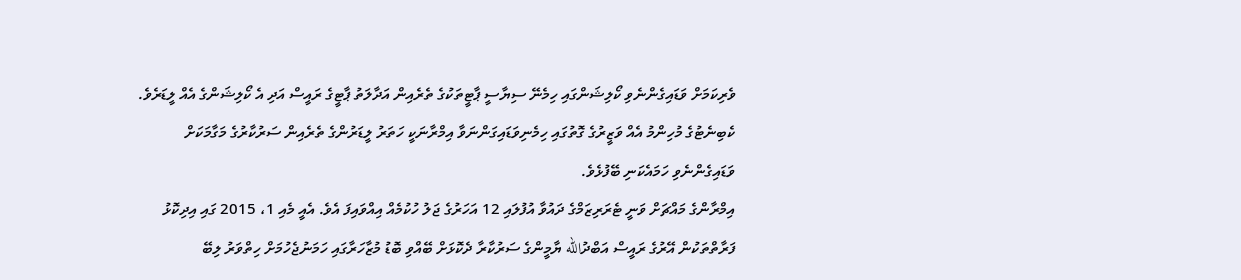ވެރިކަމަށް ވަޑައިގެންނެވި ކޯލިޝަންގައި ހިމެނޭ ސިޔާސީ ޕާޓީތަކުގެ ތެރެއިން އަދާލަތު ޕާޓީގެ ރައީސް އަދި އެ ކޯލިޝަންގެ އެއް ލީޑަރެވެ. ކެބިނެޓުގެ މުހިންމު އެއް ވަޒީރުގެ ގޮތުގައި ހިމެނިވަޑައިގަންނަވާ އިމްރާނަކީ ހަތަރު ލީޑަރުންގެ ތެރެއިން ސަރުކާރުގެ މަގާމަކަށް ވަޑައިގެންނެވި ހަމައެކަނި ބޭފުޅެވެ.
އިމްރާންގެ މައްޗަށް ވަނީ ޓެރަރިޒަމްގެ ދައުވާ އުފުލައި 12 އަހަރުގެ ޖަލު ހުކުމެއް އިއްވައިފަ އެވެ. އެއީ މެއި 1، 2015 ގައި އިދިކޮޅު ފަރާތްތަކުން އޭރުގެ ރައީސް އަބްދުالله ޔާމީންގެ ސަރުކާރާ ދެކޮޅަށް ބޭއްވި ބޮޑު މުޒާހަރާގައި ހަމަނުޖެހުމަށް ހިތްވަރު ލިބޭ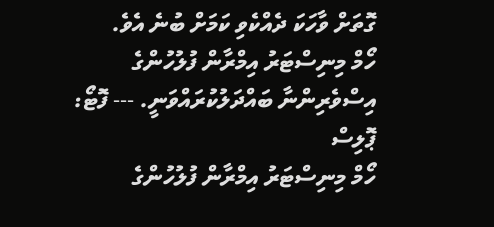ގޮތަށް ވާހަކަ ދެއްކެވި ކަމަށް ބުނެ އެވެ.
ހޯމް މިނިސްޓަރު އިމްރާން ފުލުހުންގެ އިސްވެރިންނާ ބައްދަލުކުރައްވަނީ. --- ފޮޓޯ: ޕޮލިސް
ހޯމް މިނިސްޓަރު އިމްރާން ފުލުހުންގެ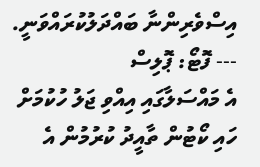އިސްވެރިންނާ ބައްދަލުކުރައްވަނީ. --- ފޮޓޯ: ޕޮލިސް
އެ މައްސަލާގައި އިއްވި ޖަލު ހުކުމަށް ހައި ކޯޓުން ތާއީދު ކުރުމުން އެ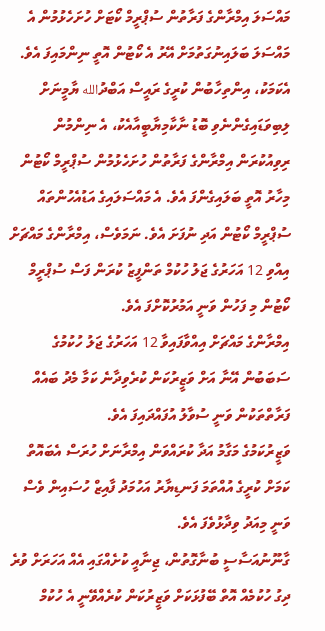މައްސަލަ އިމްރާންގެ ފަރާތުން ސުޕްރީމް ކޯޓަށް ހުށަހެޅުމުން އެ މައްސަލަ ބަލައިނުގަތުމަށް އޭރު އެ ކޯޓުން އޮތީ ނިންމައިފަ އެވެ.
އެކަމަކު، އިންތިހާބުން ކުރީގެ ރައީސް އަބްދުالله ޔާމީނަށް ލިބިވަޑައިގެންނެވި ބޮޑު ނާކާމިޔާބީއާއެކު، އެ ނިންމުން ރިވިއުކުރަން އިމްރާންގެ ފަރާތުން ހުށަހެޅުމުން ސުޕްރީމް ކޯޓުން މިހާރު އޮތީ ބަލައިގެންފަ އެވެ. އެ މައްސަލައިގެ އަޑުއެހުންތައް ސުޕްރީމް ކޯޓުން އަދި ނުފަށަ އެވެ. ނަމަވެސް، އިމްރާންގެ މައްޗަށް އިއްވި 12 އަހަރުގެ ޖަލު ހުކުމް ތަންފީޒު ކުރަން ފަސް ސުޕްރީމް ކޯޓުން މި ފަހުން ވަނީ އަމުރުކޮށްފަ އެވެ.
އިމްރާންގެ މައްޗަށް އިއްވާފައިވާ 12 އަހަރުގެ ޖަލު ހުކުމުގެ ސަބަބުން އޭނާ އަށް ވަޒީރުކަން ކުރެވިދާނެ ކަމާ މެދު ބައެއް ފަރާތްތަކުން ވަނީ ސުވާލު އުފައްދައިފަ އެވެ.
ވަޒީރުކަމުގެ މަގާމު އަދާ ކުރައްވަން އިމްރާނަށް ހުރަސް އެބައޮތް ކަމަށް ކުރީގެ އުއްތަމަ ފަނޑިޔާރު އަހުމަދު ފާއިޒް ހުސައިން ވެސް ވަނީ މިއަދު ވިދާޅުވެފަ އެވެ.
ގާނޫނުއަސާސީ ބުނާގޮތުން، ޖިނާއީ ކުށެއްގައި އެއް އަހަރަށް ވުރެ ދިގު ހުކުމެއް އޮތް ބޭފުޅަކަށް ވަޒީރުކަން ކުރެއްވޭނީ އެ ހުކުމް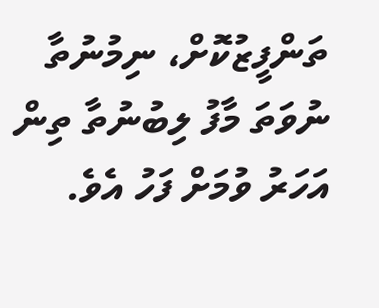ތަންފީޒުކޮށް، ނިމުނުތާ ނުވަތަ މާފު ލިބުނުތާ ތިން އަހަރު ވުމަށް ފަހު އެވެ.